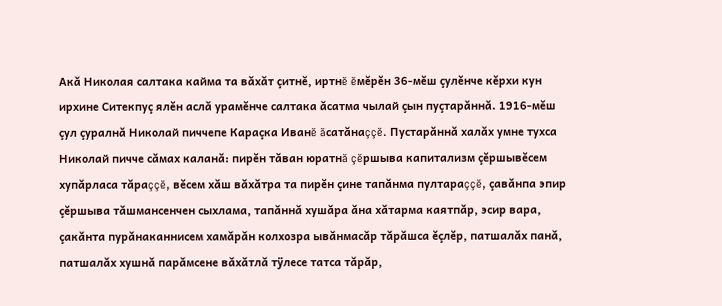Акă Николая салтака кайма та вăхăт çитнĕ, иртнĕ ĕмĕрĕн 36-мĕш çулĕнче кĕрхи кун ирхине Ситекпуç ялĕн аслă урамĕнче салтака ăсатма чылай çын пуçтарăннă. 1916-мĕш çул çуралнă Николай пиччепе Караçка Иванĕ ăсатăнаççĕ. Пустарăннă халăх умне тухса Николай пичче сăмах каланă: пирĕн тăван юратнă çĕршыва капитализм çĕршывĕсем хупăрласа тăраççĕ, вĕсем хăш вăхăтра та пирĕн çине тапăнма пултараççĕ, çавăнпа эпир çĕршыва тăшмансенчен сыхлама, тапăннă хушăра ăна хăтарма каятпăр, эсир вара, çакăнта пурăнаканнисем хамăрăн колхозра ывăнмасăр тăрăшса ĕçлĕр, патшалăх панă, патшалăх хушнă парăмсене вăхăтлă тÿлесе татса тăрăр,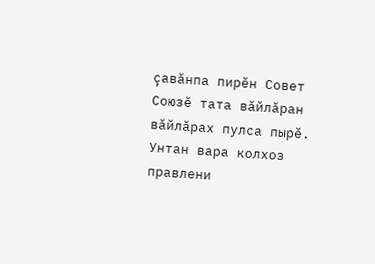çавăнпа пирĕн Совет Союзĕ тата вăйлăран вăйлăрах пулса пырĕ. Унтан вара колхоз правлени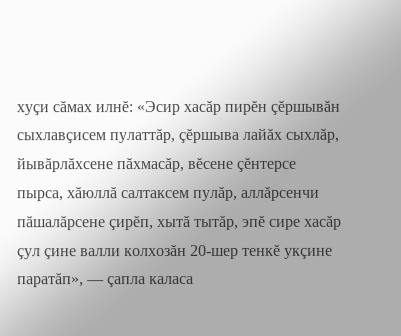хуçи сăмах илнĕ: «Эсир хасăр пирĕн çĕршывăн сыхлавçисем пулаттăр, çĕршыва лайăх сыхлăр, йывăрлăхсене пăхмасăр, вĕсене çĕнтерсе пырса, хăюллă салтаксем пулăр, аллăрсенчи пăшалăрсене çирĕп, хытă тытăр, эпĕ сире хасăр çул çине валли колхозăн 20-шер тенкĕ укçине паратăп», — çапла каласа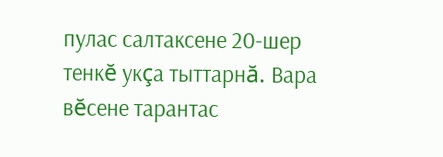пулас салтаксене 20-шер тенкĕ укçа тыттарнă. Вара вĕсене тарантас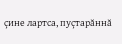çине лартса, пуçтарăннă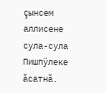çынсем аллисене сула-сула Пишпÿлеке ăсатнă.